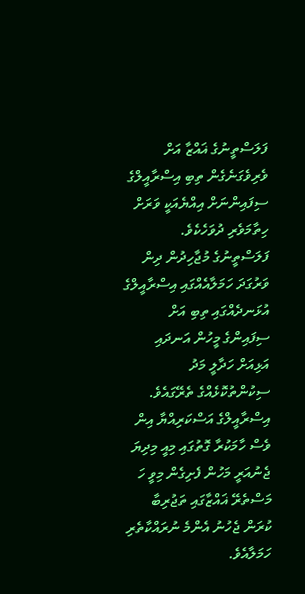ފަލަސްތީނުގެ ޣައްޒާ އަށް ވެރިވެގަނެގެން ތިބި އިސްރާއީލްގެ ސިފައިންނަށް އިއްޔެއަކީ ވަރަށް ހިތާމަވެރި ދުވަހެކެވެ. ފަލަސްތީނުގެ މުޖާހިދުން ދިން ވަރުގަދަ ހަމަލާއެއްގައި އިސްރާއީލްގެ އުޅަނދެއްގައި ތިބި އަށް ސިފައިންގެ މީހުން އަނދައި އަޅިއަށް ހަދާލީ މަދު ސިކުންތުކޮޅެއްގެ ތެރޭގައެވެ.
އިސްރާއީލްގެ އަސްކަރިއްޔާ އިން ވެސް ހާމަކުރާ ގޮތުގައި މިއީ މިދިޔަ ޖެނުއަރީ މަހުން ފެށިގެން މިވީ ހަ މަސްތެރޭ ޣައްޒާގައި ތަޖުރިބާ ކުރަން ޖެހުނު އެންމެ ނުރައްކާތެރި ހަމަލާއެވެ.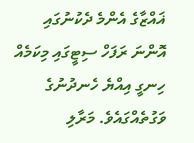ޣައްޒާގެ އެންމެ ދެކުނުގައި އޮންނަ ރަފަހް ސިޓީގައި މިކަމެއް ހިނގީ އިއްޔެ ހެނދުނުގެ ވަގުތެއްގައެވެ. މަރާލި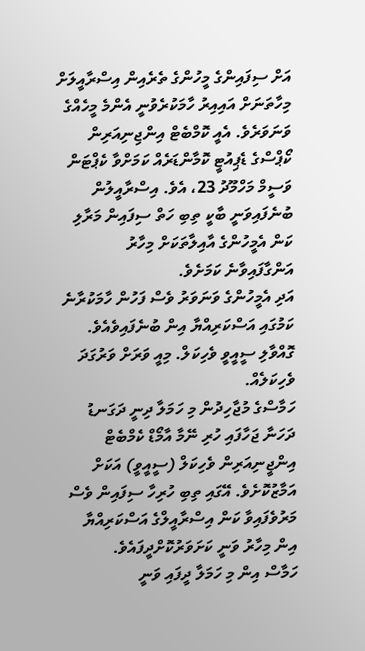އަށް ސިފައިންގެ މީހުންގެ ތެރެއިން އިސްރާއީލަށް މިހާތަނަށް އައިއިރު ހާމަކުރެވުނީ އެންމެ މީހެއްގެ ވަނަވަރެވެ. އެއީ ކޮމްބެޓް އިންޖިނިއަރިން ކޯޕްސްގެ ޑެޕިއުޓީ ކޮމާންޑަރެއް ކަމަށްވާ ކެޕްޓަން ވަސީމް މަހްމޫދު 23، އެވެ. އިސްރާއީލުން ބުނެފައިވަނީ ބާކީ ތިބި ހަތް ސިފައިން މަރާލި ކަން އެމީހުންގެ އާއިލާތަކަށް މިހާރު އަންގާފައިވާނެ ކަމަށެވެ.
އަދި އެމީހުންގެ ވަނަވަރު ވެސް ފަހުން ހާމަކުރާނެ ކަމުގައި އަސްކަރިއްޔާ އިން ބުނެފައިވެއެވެ.
ގޮއްވާލި ސީއީވީ ވެހިކަލް. މިއީ ވަރަށް ވަރުގަދަ ވެހިކަލެއް.
ހަމާސްގެ މުޖާހިދުން މި ހަމަލާ ދިނީ ދަގަނޑު ދަހަނާ ޖަހާފައި ހުރި ނޭމާ އާމޯޑް ކެމްބެޓް އިންޖީނިއަރިން ވެހިކަލް (ސީއީވީ) އަކަށް އަމާޒުކޮށެވެ. އޭގައި ތިބި ހުރިހާ ސިފައިން ވެސް މަރުވެފައިވާ ކަން އިސްރާއީލްގެ އަސްކަރިއްޔާ އިން މިހާރު ވަނީ ކަށަވަރުކޮށްދީފައެވެ.
ހަމާސް އިން މި ހަމަލާ ދީފައި ވަނީ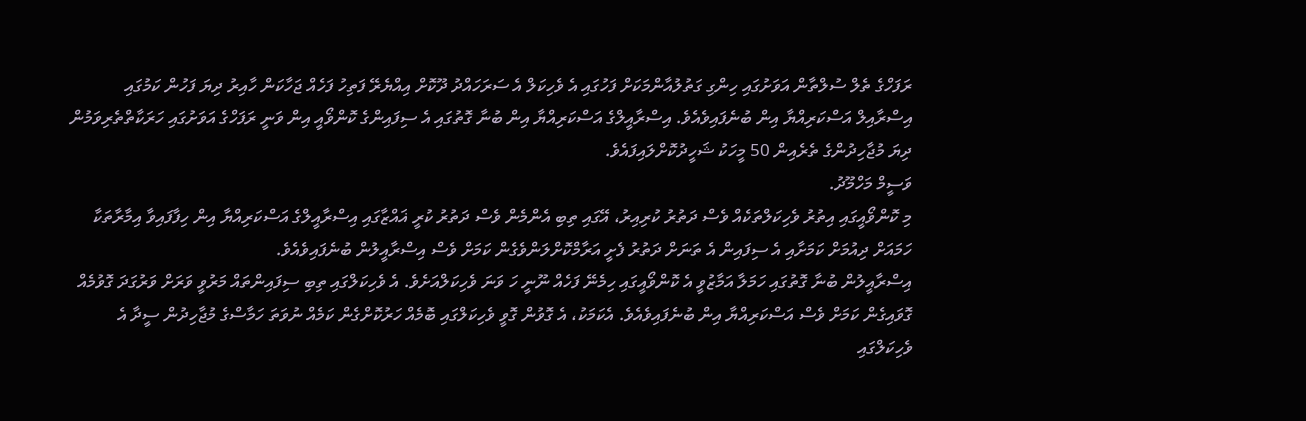ރަފަހްގެ ތެލް ސުލްތާން އަވަށުގައި ހިންގި ގަތުލުއާންމަކަށް ފަހުގައި އެ ވެހިކަލް އެ ސަރަހައްދު ދޫކޮށް އިއްޔެރޭ ފަތިހު ފަހެއް ޖަހާކަން ހާއިރު ދިޔަ ފަހުން ކަމުގައި އިސްރާއިލް އަސްކަރިއްޔާ އިން ބުނެފައިވެއެވެ. އިސްރާއީލްގެ އަސްކަރިއްޔާ އިން ބުނާ ގޮތުގައި އެ ސިފައިންގެ ކޮންވޯއީ އިން ވަނީ ރަފަހްގެ އަވަށުގައި ހަރަކާތްތެރިވަމުން ދިޔަ މުޖާހިދުންގެ ތެރެއިން 50 މީހަކު ޝަހީދުކޮށްލައިފައެވެ.
ވަސީމް މަހްމޫދު.
މި ކޮންވޯއީގައި އިތުރު ވެހިކަލްތަކެއް ވެސް ދަތުރު ކުރިއިރު، އޭގައި ތިބި އެންމެން ވެސް ދަތުރު ކުރީ ޣައްޒާގައި އިސްރާއީލްގެ އަސްކަރިއްޔާ އިން ހިފާފައިވާ އިމާރާތަކާ ހަމައަށް ދިއުމަށް ކަމަށާއި އެ ސިފައިން އެ ތަނަށް ދަތުރު ފެށީ އަރާމްކޮށްލަންވެގެން ކަމަށް ވެސް އިސްރާއީލުން ބުނެފައިވެއެވެ.
އިސްރާއީލުން ބުނާ ގޮތުގައި ހަމަލާ އަމާޒުވީ އެ ކޮންވޯއީގައި ހިމެނޭ ފަހެއް ނޫނީ ހަ ވަނަ ވެހިކަލްއަށެވެ. އެ ވެހިކަލްގައި ތިބި ސިފައިންތައް މަރުވީ ވަރަށް ވަރުގަދަ ގޮވުމެއް ގޮވައިގެން ކަމަށް ވެސް އަސްކަރިއްޔާ އިން ބުނެފައިވެއެވެ. އެކަމަކު، އެ ގޮވުން ގޮވީ ވެހިކަލްގައި ބޮމެއް ހަރުކޮށްގެން ކަމެއް ނުވަތަ ހަމާސްގެ މުޖާހިދުން ސީދާ އެ ވެހިކަލްގައި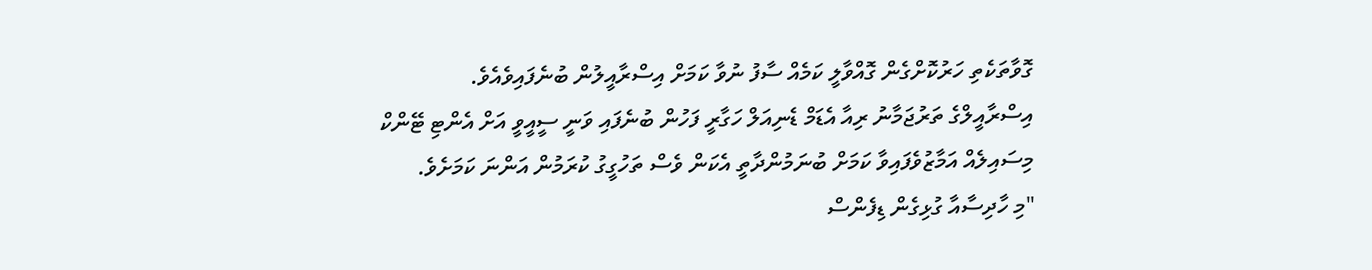ގޮވާތަކެތި ހަރުކޮށްގެން ގޮއްވާލީ ކަމެއް ސާފު ނުވާ ކަމަށް އިސްރާއީލުން ބުނެފައިވެއެވެ.
އިސްރާއީލްގެ ތަރުޖަމާނު ރިއާ އެޑަމް ޑެނިއަލް ހަގާރީ ފަހުން ބުނެފައި ވަނީ ސީއީވީ އަށް އެންޓި ޓޭންކް މިސައިލެއް އަމާޒުވެފައިވާ ކަމަށް ބުނަމުންދާތީ އެކަން ވެސް ތަހުގީގު ކުރަމުން އަންނަ ކަމަށެވެ.
"މި ހާދިސާއާ ގުޅިގެން ޑިފެންސް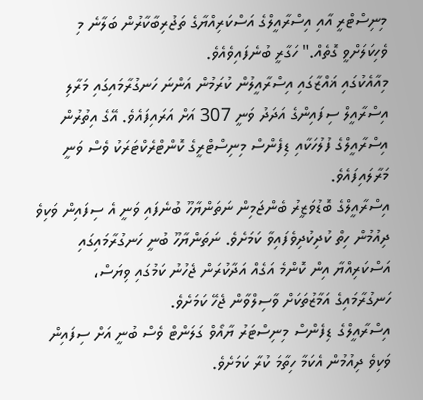މިނިސްޓްރީ އާއި އިސްރާއީލްގެ އަސްކަރިއްޔާގެ ތަޖުރިބާކާރުން ބަލާނެ މި ވެހިކަލަށްވީ ގޮތެއް." ހަގާރީ ބުނެފައިވެއެވެ.
މިއާއެކުގައި ޣައްޒާގައި އިސްރާއީލުން ކުރަމުން އަންނަ ހަނގުރާމައިގައި މަރާލި އިސްރާއީލް ސިފައިންގެ އަދަދު ވަނީ 307 އަށް އަރައިފައެވެ. އޭގެ އިތުރުން އިސްރާއީލްގެ ފުލުހަކާއި ޑިފެންސް މިނިސްޓްރީގެ ކޮންޓްރެކްޓަރަކު ވެސް ވަނީ މަރާލައިފައެވެ.
އިސްރާއީލްގެ ބޮޑުވަޒީރު ބެންޖަމިން ނަތަންޔާހޫ ބުނެފައި ވަނީ އެ ސިފައިން ވަކިވެ ދިއުމުން ހިތް ކުދިކުދިވެފައިވާ ކަމަށެވެ. ނަތަންޔާހޫ ބުނީ ހަނގުރާމައިގައި އަސްކަރިއްޔާ އިން ކޮންމެ އަގެއް އަދާކުރަން ޖެހުނު ކަމުގައި ވިޔަސް، ހަނގުރާމައިގެ އަމާޒުތަކަށް ވާސިލްވާން ޖެހޭ ކަމަށެވެ.
އިސްރާއީލްގެ ޑިފެންސް މިނިސްޓަރު ޔާއޯވް ގަލަންޓް ވެސް ބުނީ އަށް ސިފައިން ވަކިވެ ދިއުމުން އެކަމާ ހިތާމަ ކުރާ ކަމަށެވެ.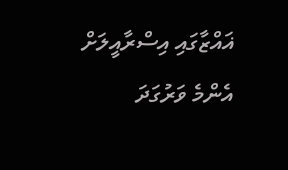ޣައްޒާގައި އިސްރާއީލަށް އެންމެ ވަރުގަދަ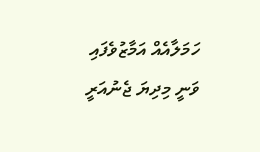ހަމަލާއެއް އަމާޒުވެފައި ވަނީ މިދިޔަ ޖެނުއަރީ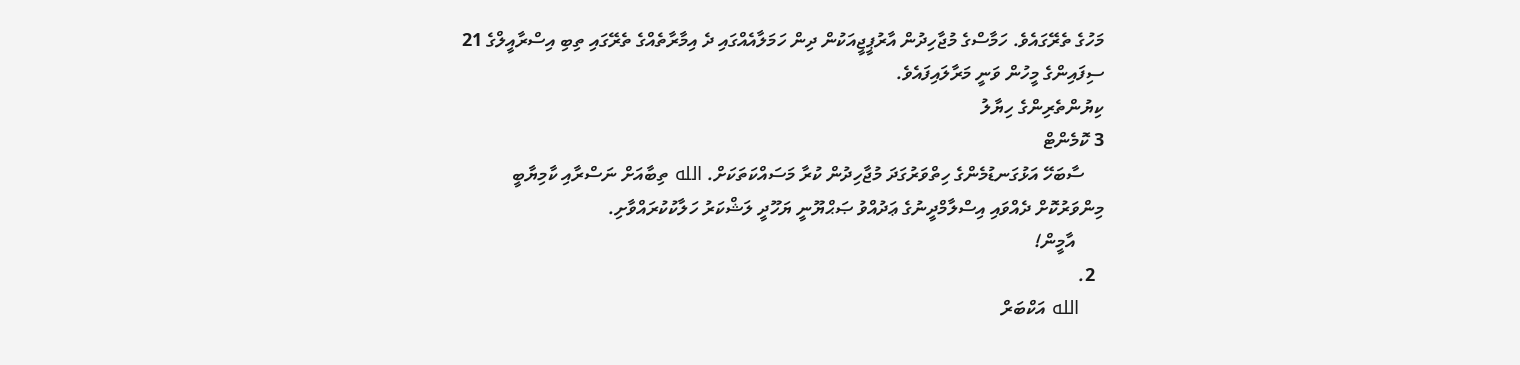މަހުގެ ތެރޭގައެވެ. ހަމާސްގެ މުޖާހިދުން އާރުޕީޖީއަކުން ދިން ހަމަލާއެއްގައި ދެ އިމާރާތެއްގެ ތެރޭގައި ތިބި އިސްރާއީލްގެ 21 ސިފައިންގެ މީހުން ވަނީ މަރާލައިފައެވެ.
ކިޔުންތެރިންގެ ހިޔާލު
3 ކޮމެންޓް
    ސާބަހޭ އަޅުގަނޑުމެންގެ ހިތްވަރުގަދަ މުޖާހިދުން ކުރާ މަސައްކަތަކަށް. الله ތިބާއަށް ނަސްރާއި ކާމިޔާބީ މިންވަރުކޮށް ދެއްވައި އިސްލާމްދީނުގެ ޢަދުއްވު ޞަޙްޔޫނީ ޔަހޫދީ ލަޝްކަރު ހަލާކުކުރައްވާށި.
      އާމީން!
  2.
    الله އަކްބަރް